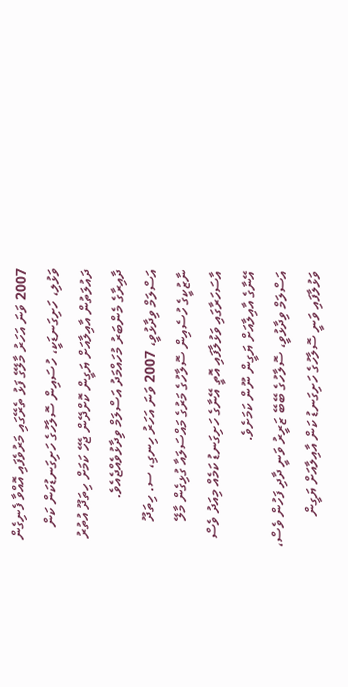2007 ވަނަ އަހަރު މާލޭގެ ފަޅު ތެރޭގައި މަރުވެފައި އޮއްވާ ފެނިގެން ވަޅުލި، ހަށިގަނޑަކީ، ހުސައިން ސޮލާހުގެ ހަށިގަނޑުކަން ކަން ދައުލަތުން އާއިލާއަށް ޔަގީން ކޮށްދޭން ޖެހޭ ކަމަށް ހިތަދޫ އުތުރު ދާއިރާގެ މެންބަރު މުހައްމަދު އަސްލަމް ވިދާޅުވެއްޖެއެވެ.
އަސްލަމް ވިދާޅުވީ، 2007 ވަނަ އަހަރު ހިނގި، ސ. ހިތަދޫ ނާޒުކީގެ ހުސެއިން ސޮލާހުގެ މަރުގެ މައްސަލައާ ގުޅިގެން މާލޭ އާސަހަރާގައި ވަޅުލާފައި އޮތީ އޭނާގެ ހަށިގަނޑު ކަމެއް މިއަދު ވެސް އޭނާގެ އާއިލާއަށް ޔަގީން ނޫން ކަމަށެވެ.
އަސްލަމް ވިދާޅުވީ، ސޮލާހުގެ ބޭބޭ ޒަރީރު ވަނީ ދާދި ފަހުން ވެސް، ވަޅުލާފައި ވަނީ ސޮލާހުގެ ހަށިގަނޑު ކަން އާއިލާއަށް ޔަގީން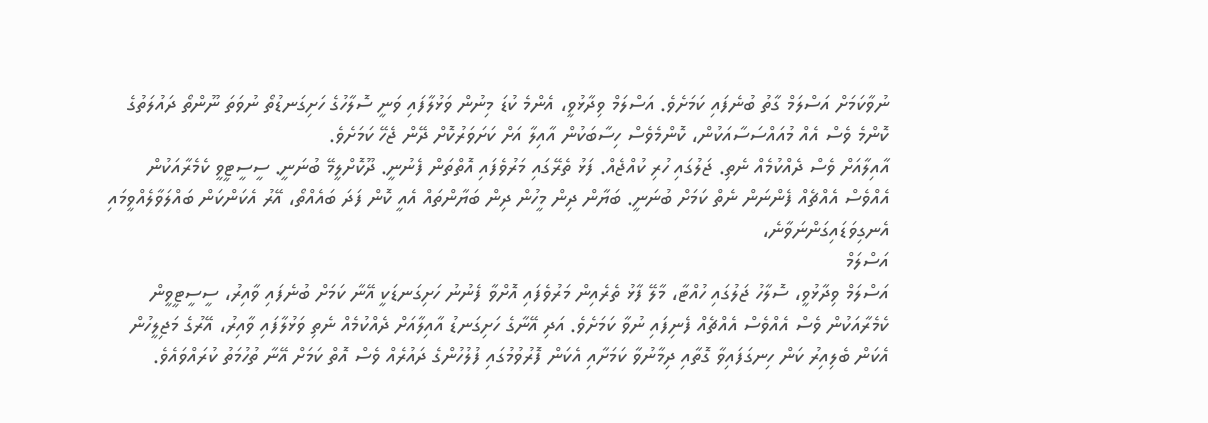ނުވާކަމަށް އަސްލަމް ގާތު ބުނެފައި ކަމަށެވެ. އަސްލަމް ވިދާޅުވީ، އެންމެ ކުޑަ މިނުން ވަޅުލާފައި ވަނީ ސޮލާހުގެ ހަށިގަނޑުތޯ ނުވަތަ ނޫންތޯ ދައުލަތުގެ ކޮންމެ ވެސް އެއް މުއައްސަސާއަކުން، ކޮންމެވެސް ހިސާބަކުން އާއިލާ އަށް ކަށަވަރުކޮށް ދޭން ޖެހޭ ކަމަށެވެ.
އާއިލާއަށް ވެސް ދެއްކުމެއް ނެތި. ޖަލުގައި ހުރި ކުއްޖެއް. ފަޅު ތެރޭގައި މަރުވެފައި އޮތްތަން ފެނުނީ. ދޫކޮށްލީމޭ ބުނަނީ. ސީސީޓީވީ ކެމެރާއަކުން އެއްވެސް އެއްޗެއް ފެންނަން ނެތް ކަމަށް ބުނަނީ. ބަޔާން ދިން މީހުން ދިން ބަޔާންތައް އެއީ ކޮން ފަދަ ބައެއްތޯ، އޭރު އެކަންކަން ބައްލަވާލެއްވީމައި އެނގިވަޑައިގަންނަވާނެ،
އަސްލަމް
އަސްލަމް ވިދާޅުވީ، ސޮލާހު ޖަލުގައި ހުއްޓާ، މާލޭ ފާޅު ތެރެއިން މަރުވެފައި އޮށްވާ ފެނުނު ހަށިގަނޑަކީ އޭނާ ކަމަށް ބުނެފައި ވާއިރު، ސީސީޓީވީން ކެމެރާއަކުން ވެސް އެއްވެސް އެއްޗެއް ފެނިފައި ނުވާ ކަމަށެވެ. އަދި އޭނާގެ ހަށިގަނޑު އާއިލާއަށް ދެއްކުމެއް ނެތި ވަޅުލާފައި ވާއިރު، އޭރުގެ މަޖިލީހުން އެކަން ބެލިއިރު ކަން ހިނގަފައިވާ ގޮތާއި ދިމާނުވާ ކަމަށާއި އެކަން ފޮރުވުމުގައި ފުލުހުންގެ ދައުރެއް ވެސް އޮތް ކަމަށް އޭނާ ތުހުމަތު ކުރައްވައެވެ.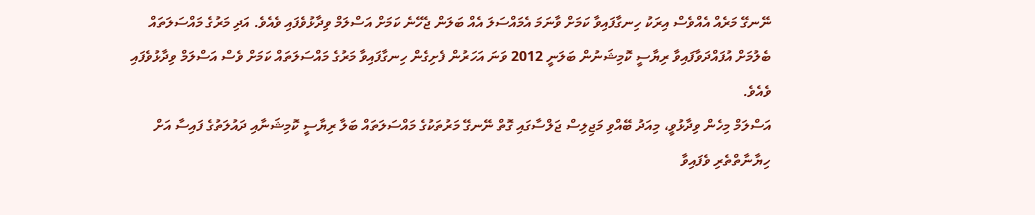ނޭނގޭ މަރެއް އެއްވެސް އިރަކު ހިނގާފައިވާ ކަމަށް ވާނަމަ އެމައްސަލަ އެއް ބަލަން ޖެހޭނެ ކަމަށް އަސްލަމް ވިދާޅުވެފައި ވެއެވެ. އަދި މަރުގެ މައްސަލަތައް ބެލުމަށް އުފައްދަވާފައިވާ ރިޔާސީ ކޮމިޝަނުން ބަލަނީ 2012 ވަނަ އަހަރުން ފެށިގެން ހިނގާފައިވާ މަރުގެ މައްސަލަތައް ކަމަށް ވެސް އަސްލަމް ވިދާޅުވެފައި ވެއެވެ.
އަސްލަމް މިހެން ވިދާޅުވީ، މިއަދު ބޭއްވި މަޖިލިސް ޖަލްސާގައި ގޮތް ނޭނގޭ މަރުތަކުގެ މައްސަލަތައް ބަލާ ރިޔާސީ ކޮމިޝަނާއި ދައުލަތުގެ ފައިސާ އަށް ހިޔާނާތްތެރި ވެފައިވާ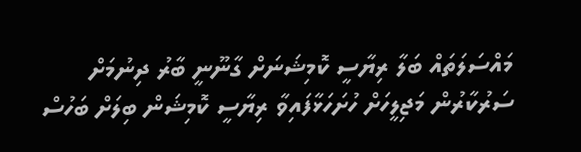މައްސަލަތައް ބަލާ ރިޔާސީ ކޮމިޝަނަށް ގާނޫނީ ބާރު ދިނުމަށް ސަރުކާރުން މަޖިލީހަށް ހުށަހަޅާފައިވާ ރިޔާސީ ކޮމިޝަން ބިލަށް ބަހުސް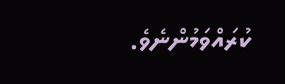ކުރައްވަމުންނެވެ.